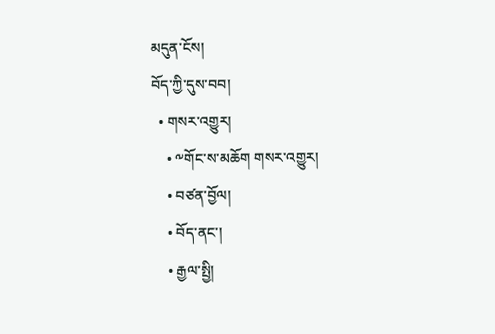མདུན་ངོས།
བོད་ཀྱི་དུས་བབ།
  • གསར་འགྱུར།
    • ༸གོང་ས་མཆོག གསར་འགྱུར།
    • བཙན་བྱོལ།
    • བོད་ནང་།
    • རྒྱལ་སྤྱི།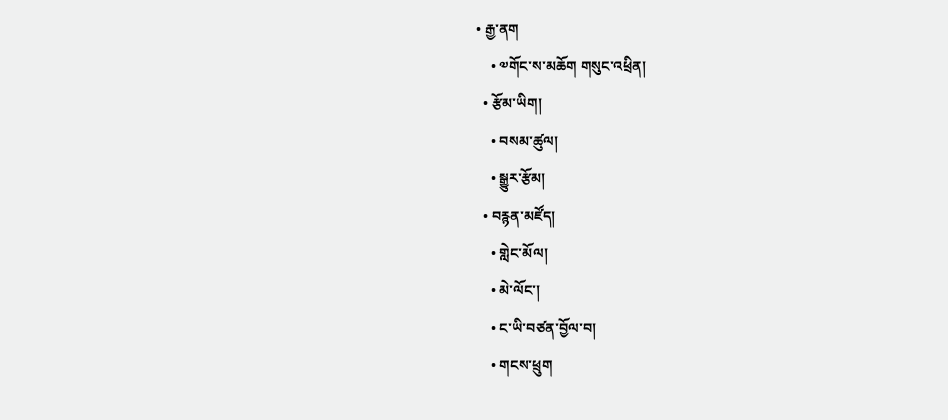• རྒྱ་ནག
    • ༧གོང་ས་མཆོག གསུང་འཕྲིན།
  • རྩོམ་ཡིག།
    • བསམ་ཚུལ།
    • སྒྱུར་རྩོམ།
  • བརྙན་མཛོད།
    • གླེང་མོལ།
    • མེ་ལོང་།
    • ང་ཡི་བཙན་བྱོལ་བ།
    • གངས་ཕྲུག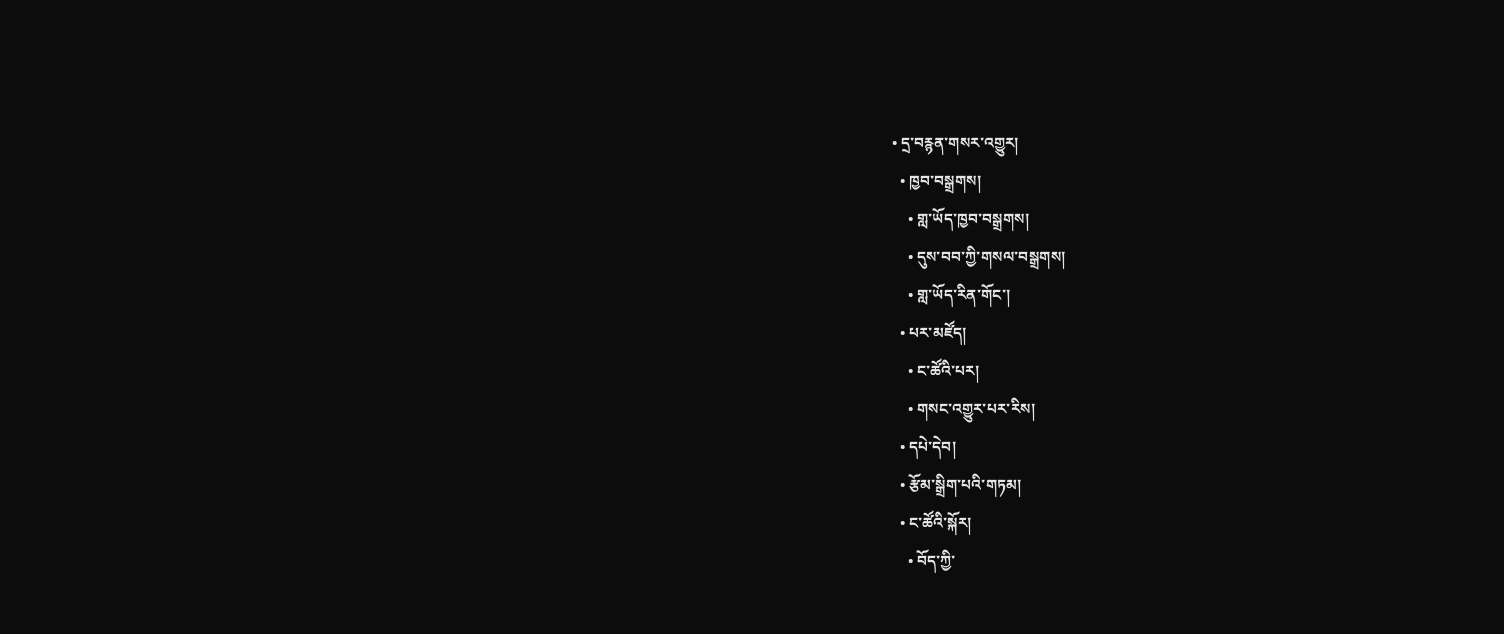• དྲ་བརྙན་གསར་འགྱུར།
  • ཁྱབ་བསྒྲགས།
    • གླ་ཡོད་ཁྱབ་བསྒྲགས།
    • དུས་བབ་ཀྱི་གསལ་བསྒྲགས།
    • གླ་ཡོད་རིན་གོང་།
  • པར་མཛོད།
    • ང་ཚོའི་པར།
    • གསང་འགྱུར་པར་རིས།
  • དཔེ་དེབ།
  • རྩོམ་སྒྲིག་པའི་གཏམ།
  • ང་ཚོའི་སྐོར།
    • བོད་ཀྱི་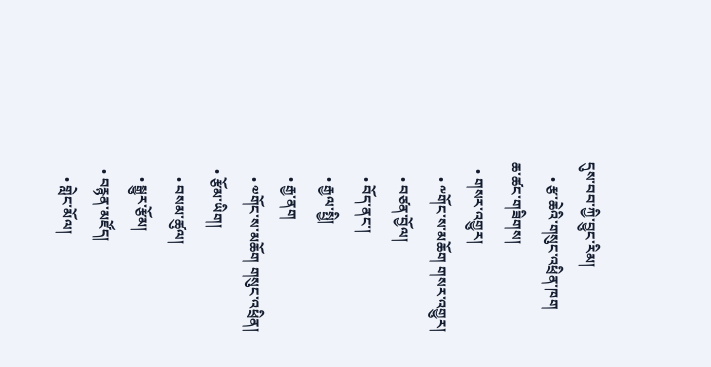དུས་བབ་ཀྱི་བྱུང་རིམ།
    • རྩ་ཆེའི་གསུང་འཕྲིན་ཁག
ཆ་ཚང་གཟིགས།
  • གསར་འགྱུར།
    • ༸གོང་ས་མཆོག གསར་འགྱུར།
    • བཙན་བྱོལ།
    • བོད་ནང་།
    • རྒྱལ་སྤྱི།
    • རྒྱ་ནག
    • ༧གོང་ས་མཆོག གསུང་འཕྲིན།
  • རྩོམ་ཡིག།
    • བསམ་ཚུལ།
    • སྒྱུར་རྩོམ།
  • བརྙན་མཛོད།
    • གླེང་མོལ།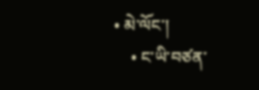• མེ་ལོང་།
    • ང་ཡི་བཙན་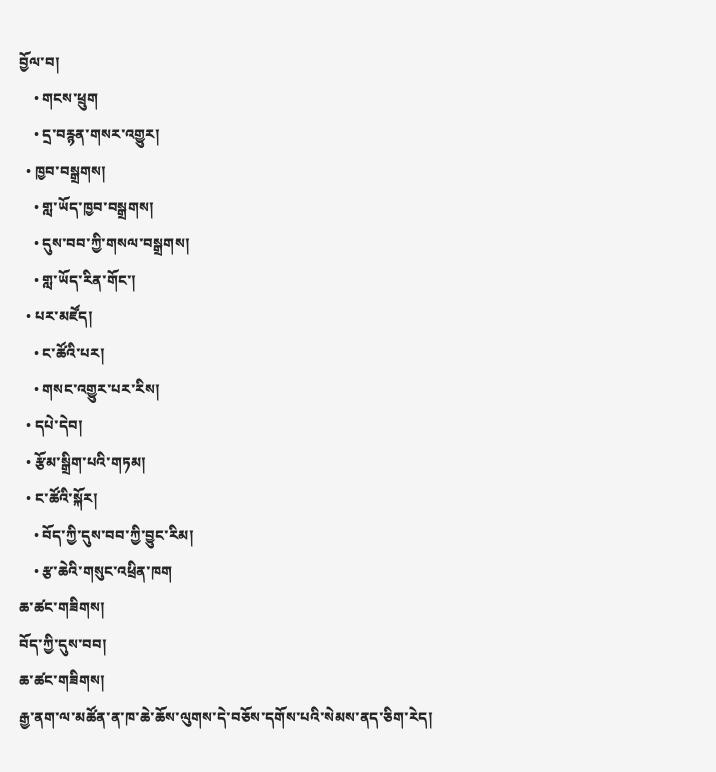བྱོལ་བ།
    • གངས་ཕྲུག
    • དྲ་བརྙན་གསར་འགྱུར།
  • ཁྱབ་བསྒྲགས།
    • གླ་ཡོད་ཁྱབ་བསྒྲགས།
    • དུས་བབ་ཀྱི་གསལ་བསྒྲགས།
    • གླ་ཡོད་རིན་གོང་།
  • པར་མཛོད།
    • ང་ཚོའི་པར།
    • གསང་འགྱུར་པར་རིས།
  • དཔེ་དེབ།
  • རྩོམ་སྒྲིག་པའི་གཏམ།
  • ང་ཚོའི་སྐོར།
    • བོད་ཀྱི་དུས་བབ་ཀྱི་བྱུང་རིམ།
    • རྩ་ཆེའི་གསུང་འཕྲིན་ཁག
ཆ་ཚང་གཟིགས།
བོད་ཀྱི་དུས་བབ།
ཆ་ཚང་གཟིགས།
རྒྱ་ནག་ལ་མཚོན་ན་ཁ་ཆེ་ཆོས་ལུགས་དེ་བཅོས་དགོས་པའི་སེམས་ནད་ཅིག་རེད།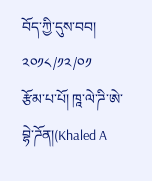བོད་ཀྱི་དུས་བབ།
༢༠༡༨/༡༢/༠༡
རྩོམ་པ་པོ། ཁཱ་ལེ་ཌི་ཨེ་བྷེ་ཌོན།(Khaled A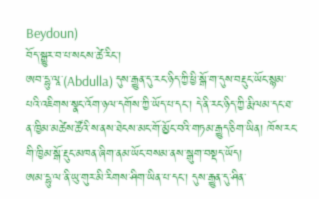Beydoun)
བོད་སྒྱུར་བ་པ་སངས་ཚེ་རིང་།
ཨབ་དྷུ་ལཱ་(Abdulla) དུས་རྒྱུན་དུ་རང་ཉིད་ཀྱི་ཕྱི་སྒོ་ག་དུས་བརྡུང་ཡོང་སྙམ་པའི་འཇིགས་སྣང་འོག་ཉལ་དགོས་ཀྱི་ཡོད་པ་དང་། དེ་ནི་རང་ཉིད་ཀྱི་རྨི་ལམ་དང་ཐ་ན་ཁྱིམ་མཚེས་ཚོའི་ས་ནས་ཐེངས་མང་གོ་མྱོང་བའི་གཏམ་རྒྱུད་ཅིག་ཡིན། ཁོས་རང་གི་ཁྱིམ་སྒོ་རྡུང་མཁན་ཞིག་ནམ་ཡོང་བསམ་ནས་སྒུག་བསྡད་ཡོད།
ཨམ་དྷུ་ལ་ནི་ཡུ་གུར་མི་རིགས་ཤིག་ཡིན་པ་དང་། དུས་རྒྱུན་དུ་ཤིན་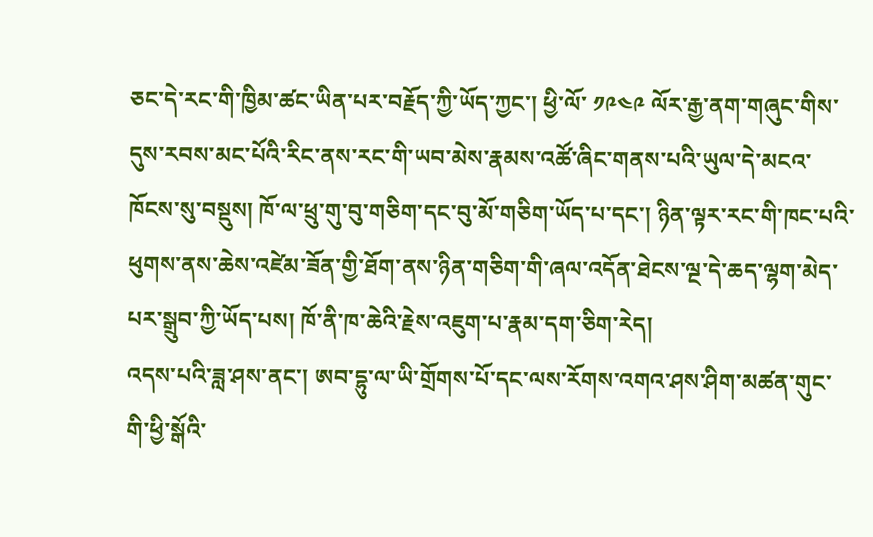ཅང་དེ་རང་གི་ཁྱིམ་ཚང་ཡིན་པར་བརྗོད་ཀྱི་ཡོད་ཀྱང་། ཕྱི་ལོ་ ༡༩༤༩ ལོར་རྒྱ་ནག་གཞུང་གིས་དུས་རབས་མང་པོའི་རིང་ནས་རང་གི་ཡབ་མེས་རྣམས་འཚོ་ཞིང་གནས་པའི་ཡུལ་དེ་མངའ་ཁོངས་སུ་བསྡུས། ཁོ་ལ་ཕྲུ་གུ་བུ་གཅིག་དང་བུ་མོ་གཅིག་ཡོད་པ་དང་། ཉིན་ལྟར་རང་གི་ཁང་པའི་ཕུགས་ནས་ཆེས་འཛེམ་ཟོན་གྱི་ཐོག་ནས་ཉིན་གཅིག་གི་ཞལ་འདོན་ཐེངས་ལྔ་དེ་ཆད་ལྷག་མེད་པར་སྒྲུབ་ཀྱི་ཡོད་པས། ཁོ་ནི་ཁ་ཆེའི་རྗེས་འཇུག་པ་རྣམ་དག་ཅིག་རེད།
འདས་པའི་ཟླ་ཤས་ནང་། ཨབ་དྷུ་ལ་ཡི་གྲོགས་པོ་དང་ལས་རོགས་འགའ་ཤས་ཤིག་མཚན་གུང་གི་ཕྱི་སྒོའི་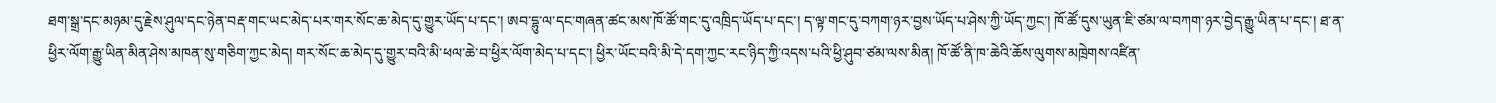ཐག་སྒྲ་དང་མཉམ་དུ་རྗེས་ཤུལ་དང་ཉེན་བརྡ་གང་ཡང་མེད་པར་གར་སོང་ཆ་མེད་དུ་གྱུར་ཡོད་པ་དང་། ཨབ་དྷུ་ལ་དང་གཞན་ཚང་མས་ཁོ་ཚོ་གང་དུ་འཁྲིད་ཡོད་པ་དང་། ད་ལྟ་གང་དུ་བཀག་ཉར་བྱས་ཡོད་པ་ཤེས་ཀྱི་ཡོད་ཀྱང་། ཁོ་ཚོ་དུས་ཡུན་ཇི་ཙམ་ལ་བཀག་ཉར་བྱེད་རྒྱུ་ཡིན་པ་དང་། ཐ་ན་ཕྱིར་ལོག་རྒྱུ་ཡིན་མིན་ཤེས་མཁན་སུ་གཅིག་ཀྱང་མེད། གར་སོང་ཆ་མེད་དུ་གྱུར་བའི་མི་ཕལ་ཆེ་བ་ཕྱིར་ལོག་མེད་པ་དང་། ཕྱིར་ཡོང་བའི་མི་དེ་དག་ཀྱང་རང་ཉིད་ཀྱི་འདས་པའི་ཕྱི་ཤུབ་ཙམ་ལས་མིན། ཁོ་ཚོ་ནི་ཁ་ཆེའི་ཆོས་ལུགས་མཁྲེགས་འཛིན་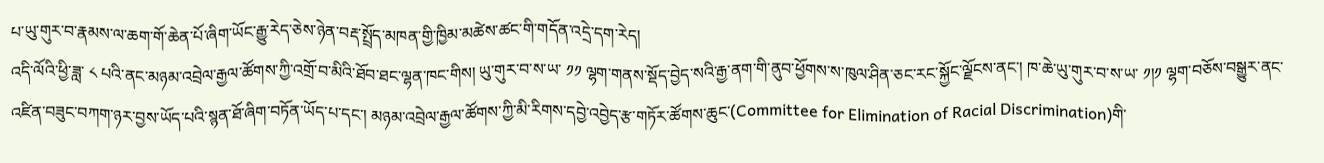པ་ཡུ་གུར་བ་རྣམས་ལ་ཆག་གོ་ཆེན་པོ་ཞིག་ཡོང་རྒྱུ་རེད་ཅེས་ཉེན་བརྡ་སྤྲོད་མཁན་གྱི་ཁྱིམ་མཚེས་ཚང་གི་གདོན་འདྲེ་དག་རེད།
འདི་ལོའི་ཕྱི་ཟླ་ ༨ པའི་ནང་མཉམ་འབྲེལ་རྒྱལ་ཚོགས་ཀྱི་འགྲོ་བ་མིའི་ཐོབ་ཐང་ལྷན་ཁང་གིས། ཡུ་གུར་བ་ས་ཡ་ ༡༡ ལྷག་གནས་སྡོད་བྱེད་སའི་རྒྱ་ནག་གི་ནུབ་ཕྱོགས་ས་ཁུལ་ཤིན་ཅང་རང་སྐྱོང་ལྗོངས་ནང་། ཁ་ཆེ་ཡུ་གུར་བ་ས་ཡ་ ༡།༡ ལྷག་བཅོས་བསྒྱུར་ནང་འཛིན་བཟུང་བཀག་ཉར་བྱས་ཡོད་པའི་སྙན་ཐོ་ཞིག་བཏོན་ཡོད་པ་དང་། མཉམ་འབྲེལ་རྒྱལ་ཚོགས་ཀྱི་མི་རིགས་དབྱེ་འབྱེད་རྩ་གཏོར་ཚོགས་ཆུང་(Committee for Elimination of Racial Discrimination)གི་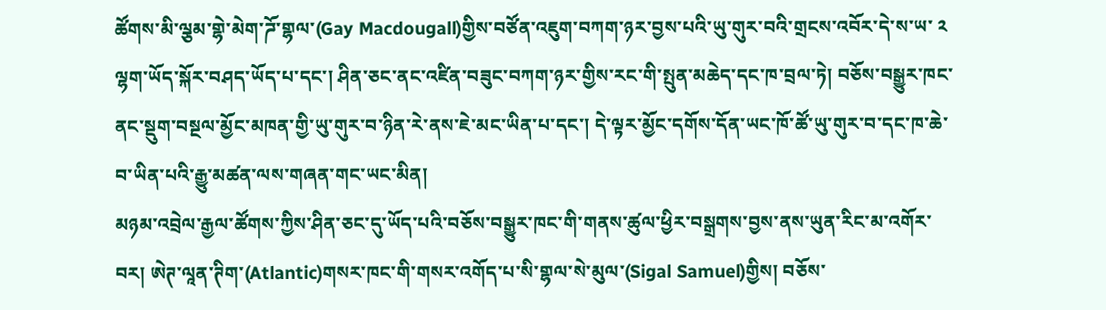ཚོགས་མི་ལྕམ་གྷེ་མེག་ཌོ་གྷལ་(Gay Macdougall)གྱིས་བཙོན་འཇུག་བཀག་ཉར་བྱས་པའི་ཡུ་གུར་བའི་གྲངས་འབོར་དེ་ས་ཡ་ ༢ ལྷག་ཡོད་སྐོར་བཤད་ཡོད་པ་དང་། ཤིན་ཅང་ནང་འཛིན་བཟུང་བཀག་ཉར་གྱིས་རང་གི་སྤུན་མཆེད་དང་ཁ་བྲལ་ཏེ། བཅོས་བསྒྱུར་ཁང་ནང་སྡུག་བསྔལ་མྱོང་མཁན་གྱི་ཡུ་གུར་བ་ཉིན་རེ་ནས་ཇེ་མང་ཡིན་པ་དང་། དེ་ལྟར་མྱོང་དགོས་དོན་ཡང་ཁོ་ཚོ་ཡུ་གུར་བ་དང་ཁ་ཆེ་བ་ཡིན་པའི་རྒྱུ་མཚན་ལས་གཞན་གང་ཡང་མིན།
མཉམ་འབྲེལ་རྒྱལ་ཚོགས་ཀྱིས་ཤིན་ཅང་དུ་ཡོད་པའི་བཅོས་བསྒྱུར་ཁང་གི་གནས་ཚུལ་ཕྱིར་བསྒྲགས་བྱས་ནས་ཡུན་རིང་མ་འགོར་བར། ཨེཊ་ལཱན་ཊིག་(Atlantic)གསར་ཁང་གི་གསར་འགོད་པ་སི་གྷལ་སེ་མུལ་(Sigal Samuel)གྱིས། བཅོས་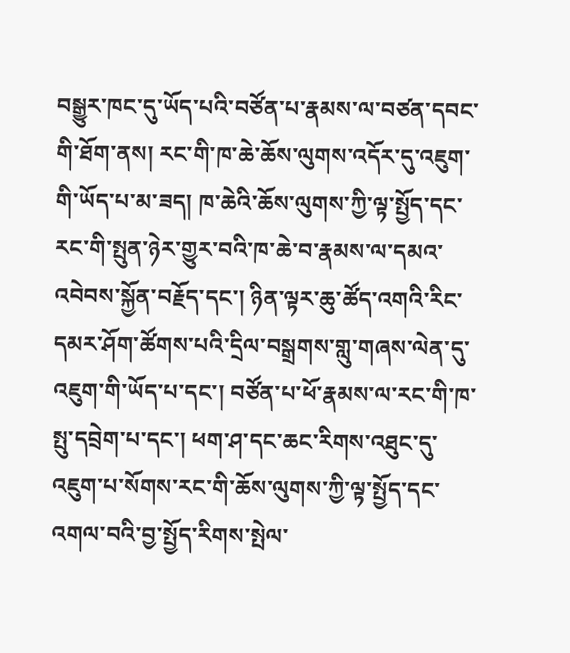བསྒྱུར་ཁང་དུ་ཡོད་པའི་བཙོན་པ་རྣམས་ལ་བཙན་དབང་གི་ཐོག་ནས། རང་གི་ཁ་ཆེ་ཆོས་ལུགས་འདོར་དུ་འཇུག་གི་ཡོད་པ་མ་ཟད། ཁ་ཆེའི་ཆོས་ལུགས་ཀྱི་ལྟ་སྤྱོད་དང་རང་གི་སྤུན་ཉེར་གྱུར་བའི་ཁ་ཆེ་བ་རྣམས་ལ་དམའ་འབེབས་སྐྱོན་བརྗོད་དང་། ཉིན་ལྟར་ཆུ་ཚོད་འགའི་རིང་དམར་ཤོག་ཚོགས་པའི་དྲིལ་བསྒྲགས་གླུ་གཞས་ལེན་དུ་འཇུག་གི་ཡོད་པ་དང་། བཙོན་པ་ཕོ་རྣམས་ལ་རང་གི་ཁ་སྤུ་དབྲེག་པ་དང་། ཕག་ཤ་དང་ཆང་རིགས་འཐུང་དུ་འཇུག་པ་སོགས་རང་གི་ཆོས་ལུགས་ཀྱི་ལྟ་སྤྱོད་དང་འགལ་བའི་བྱ་སྤྱོད་རིགས་སྤེལ་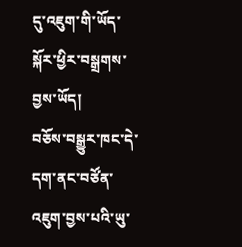དུ་འཇུག་གི་ཡོད་སྐོར་ཕྱིར་བསྒྲགས་བྱས་ཡོད།
བཅོས་བསྒྱུར་ཁང་དེ་དག་ནང་བཙོན་འཇུག་བྱས་པའི་ཡུ་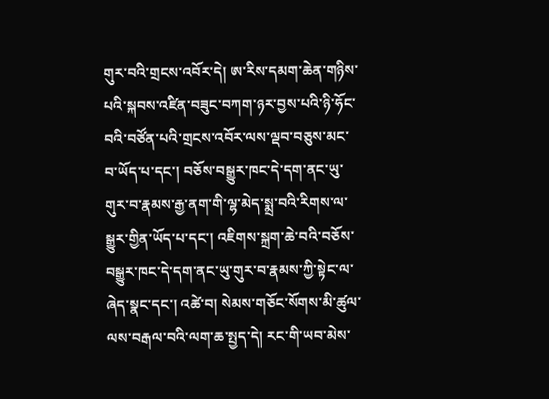གུར་བའི་གྲངས་འབོར་དེ། ཨ་རིས་དམག་ཆེན་གཉིས་པའི་སྐབས་འཛིན་བཟུང་བཀག་ཉར་བྱས་པའི་ཉི་ཧོང་བའི་བཙོན་པའི་གྲངས་འབོར་ལས་ལྡབ་བཅུས་མང་བ་ཡོད་པ་དང་། བཅོས་བསྒྱུར་ཁང་དེ་དག་ནང་ཡུ་གུར་བ་རྣམས་རྒྱ་ནག་གི་ལྷ་མེད་སྨྲ་བའི་རིགས་ལ་སྒྱུར་གྱིན་ཡོད་པ་དང་། འཇིགས་སྐྲག་ཆེ་བའི་བཅོས་བསྒྱུར་ཁང་དེ་དག་ནང་ཡུ་གུར་བ་རྣམས་ཀྱི་སྟེང་ལ་ཞེད་སྣང་དང་། འཚེ་བ། སེམས་གཅོང་སོགས་མི་ཚུལ་ལས་བརྒལ་བའི་ལག་ཆ་སྤྱད་དེ། རང་གི་ཡབ་མེས་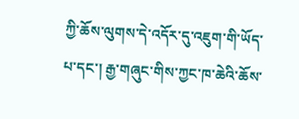ཀྱི་ཆོས་ལུགས་དེ་འདོར་དུ་འཇུག་གི་ཡོད་པ་དང་། རྒྱ་གཞུང་གིས་ཀྱང་ཁ་ཆེའི་ཆོས་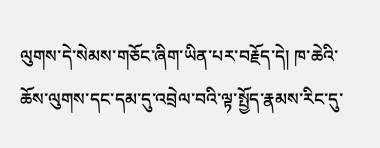ལུགས་དེ་སེམས་གཅོང་ཞིག་ཡིན་པར་བརྗོད་དེ། ཁ་ཆེའི་ཆོས་ལུགས་དང་དམ་དུ་འབྲེལ་བའི་ལྟ་སྤྱོད་རྣམས་རིང་དུ་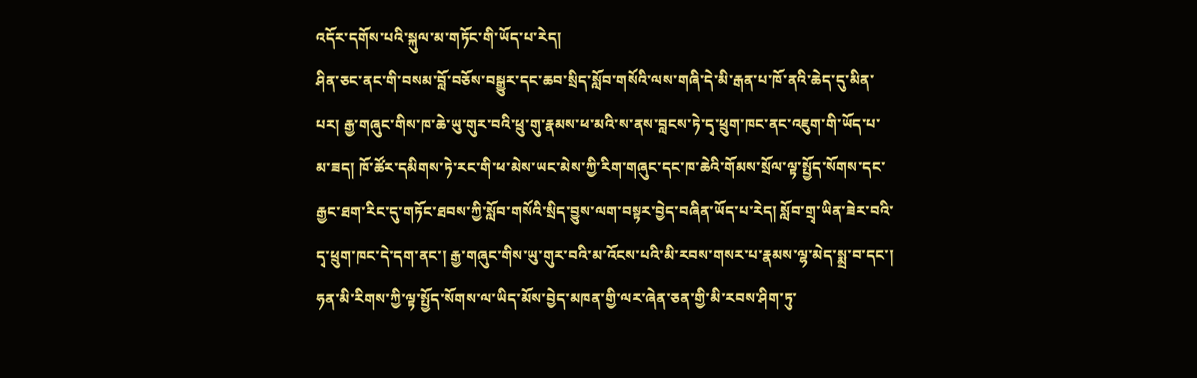འདོར་དགོས་པའི་སྐུལ་མ་གཏོང་གི་ཡོད་པ་རེད།
ཤིན་ཅང་ནང་གི་བསམ་བློ་བཅོས་བསྒྱུར་དང་ཆབ་སྲིད་སློབ་གསོའི་ལས་གཞི་དེ་མི་རྒན་པ་ཁོ་ནའི་ཆེད་དུ་མིན་པར། རྒྱ་གཞུང་གིས་ཁ་ཆེ་ཡུ་གུར་བའི་ཕྲུ་གུ་རྣམས་ཕ་མའི་ས་ནས་བླངས་ཏེ་དྭ་ཕྲུག་ཁང་ནང་འཇུག་གི་ཡོད་པ་མ་ཟད། ཁོ་ཚོར་དམིགས་ཏེ་རང་གི་ཕ་མེས་ཡང་མེས་ཀྱི་རིག་གཞུང་དང་ཁ་ཆེའི་གོམས་སྲོལ་ལྟ་སྤྱོད་སོགས་དང་རྒྱང་ཐག་རིང་དུ་གཏོང་ཐབས་ཀྱི་སློབ་གསོའི་སྲིད་བྱུས་ལག་བསྟར་བྱེད་བཞིན་ཡོད་པ་རེད། སློབ་གྲྭ་ཡིན་ཟེར་བའི་དྭ་ཕྲུག་ཁང་དེ་དག་ནང་། རྒྱ་གཞུང་གིས་ཡུ་གུར་བའི་མ་འོངས་པའི་མི་རབས་གསར་པ་རྣམས་ལྷ་མེད་སྨྲ་བ་དང་། ཧན་མི་རིགས་ཀྱི་ལྟ་སྤྱོད་སོགས་ལ་ཡིད་མོས་བྱེད་མཁན་གྱི་ལར་ཞེན་ཅན་གྱི་མི་རབས་ཤིག་ཏུ་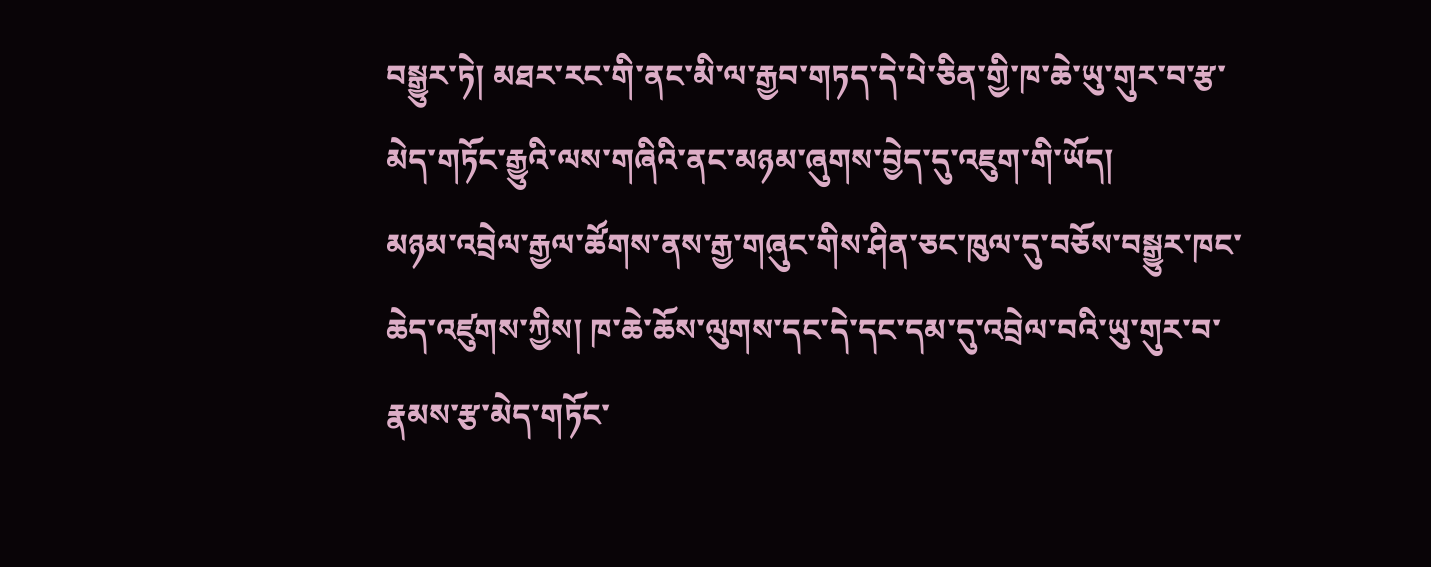བསྒྱུར་ཏེ། མཐར་རང་གི་ནང་མི་ལ་རྒྱབ་གཏད་དེ་པེ་ཅིན་གྱི་ཁ་ཆེ་ཡུ་གུར་བ་རྩ་མེད་གཏོང་རྒྱུའི་ལས་གཞིའི་ནང་མཉམ་ཞུགས་བྱེད་དུ་འཇུག་གི་ཡོད།
མཉམ་འབྲེལ་རྒྱལ་ཚོགས་ནས་རྒྱ་གཞུང་གིས་ཤིན་ཅང་ཁུལ་དུ་བཅོས་བསྒྱུར་ཁང་ཆེད་འཛུགས་ཀྱིས། ཁ་ཆེ་ཆོས་ལུགས་དང་དེ་དང་དམ་དུ་འབྲེལ་བའི་ཡུ་གུར་བ་རྣམས་རྩ་མེད་གཏོང་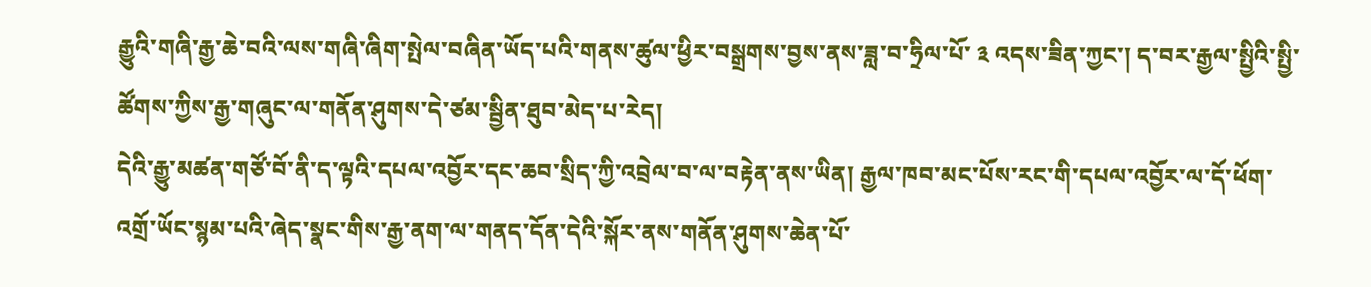རྒྱུའི་གཞི་རྒྱ་ཆེ་བའི་ལས་གཞི་ཞིག་སྤེལ་བཞིན་ཡོད་པའི་གནས་ཚུལ་ཕྱིར་བསྒྲགས་བྱས་ནས་ཟླ་བ་ཧྲིལ་པོ་ ༣ འདས་ཟིན་ཀྱང་། ད་བར་རྒྱལ་སྤྱིའི་སྤྱི་ཚོགས་ཀྱིས་རྒྱ་གཞུང་ལ་གནོན་ཤུགས་དེ་ཙམ་སྦྱིན་ཐུབ་མེད་པ་རེད།
དེའི་རྒྱུ་མཚན་གཙོ་བོ་ནི་ད་ལྟའི་དཔལ་འབྱོར་དང་ཆབ་སྲིད་ཀྱི་འབྲེལ་བ་ལ་བརྟེན་ནས་ཡིན། རྒྱལ་ཁབ་མང་པོས་རང་གི་དཔལ་འབྱོར་ལ་དོ་ཕོག་འགྲོ་ཡོང་སྙམ་པའི་ཞེད་སྣང་གིས་རྒྱ་ནག་ལ་གནད་དོན་དེའི་སྐོར་ནས་གནོན་ཤུགས་ཆེན་པོ་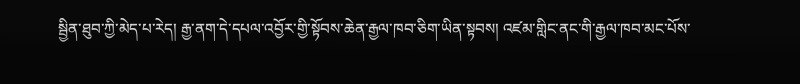སྦྱིན་ཐུབ་ཀྱི་མེད་པ་རེད། རྒྱ་ནག་དེ་དཔལ་འབྱོར་གྱི་སྟོབས་ཆེན་རྒྱལ་ཁབ་ཅིག་ཡིན་སྟབས། འཛམ་གླིང་ནང་གི་རྒྱལ་ཁབ་མང་པོས་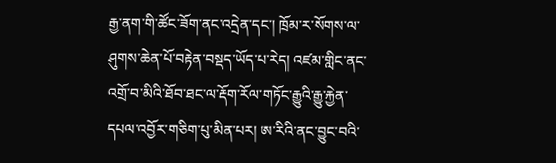རྒྱ་ནག་གི་ཚོང་ཟོག་ནང་འདྲེན་དང་། ཁྲོམ་ར་སོགས་ལ་ཤུགས་ཆེན་པོ་བརྟེན་བསྡད་ཡོད་པ་རེད། འཛམ་གླིང་ནང་འགྲོ་བ་མིའི་ཐོབ་ཐང་ལ་རྡོག་རོལ་གཏོང་རྒྱུའི་རྒྱུ་རྐྱེན་དཔལ་འབྱོར་གཅིག་པུ་མིན་པར། ཨ་རིའི་ནང་བྱུང་བའི་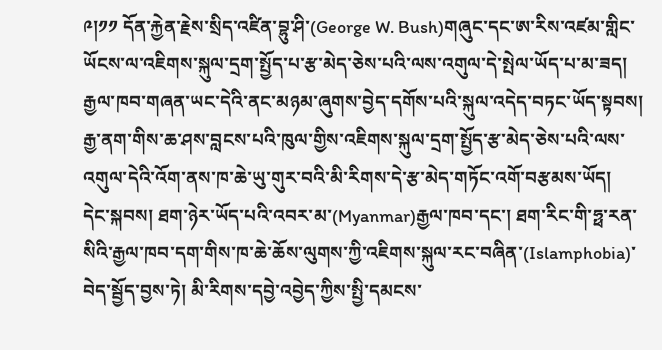༩།༡༡ དོན་རྐྱེན་རྗེས་སྲིད་འཛིན་བྷུ་ཤི་(George W. Bush)གཞུང་དང་ཨ་རིས་འཛམ་གླིང་ཡོངས་ལ་འཇིགས་སྐུལ་དྲག་སྤྱོད་པ་རྩ་མེད་ཅེས་པའི་ལས་འགུལ་དེ་སྤེལ་ཡོད་པ་མ་ཟད། རྒྱལ་ཁབ་གཞན་ཡང་དེའི་ནང་མཉམ་ཞུགས་བྱེད་དགོས་པའི་སྐུལ་འདེད་བཏང་ཡོད་སྟབས། རྒྱ་ནག་གིས་ཆ་ཤས་བླངས་པའི་ཁུལ་གྱིས་འཇིགས་སྐུལ་དྲག་སྤྱོད་རྩ་མེད་ཅེས་པའི་ལས་འགུལ་དེའི་འོག་ནས་ཁ་ཆེ་ཡུ་གུར་བའི་མི་རིགས་དེ་རྩ་མེད་གཏོང་འགོ་བརྩམས་ཡོད།
དེང་སྐབས། ཐག་ཉེར་ཡོད་པའི་འབར་མ་(Myanmar)རྒྱལ་ཁབ་དང་། ཐག་རིང་གི་ཧྥ་རན་སིའི་རྒྱལ་ཁབ་དག་གིས་ཁ་ཆེ་ཆོས་ལུགས་ཀྱི་འཇིགས་སྐུལ་རང་བཞིན་(Islamphobia)་བེད་སྦྱོད་བྱས་ཏེ། མི་རིགས་དབྱེ་འབྱེད་ཀྱིས་སྤྱི་དམངས་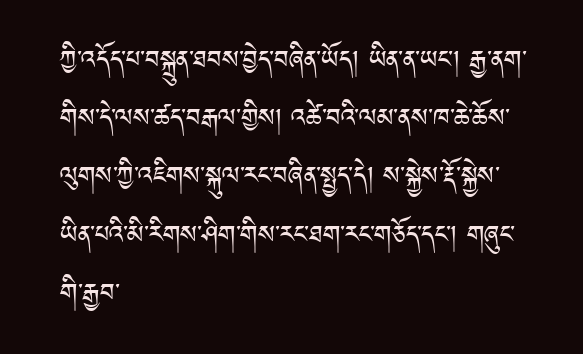ཀྱི་འདོད་པ་བསྐྲུན་ཐབས་བྱེད་བཞིན་ཡོད། ཡིན་ན་ཡང་། རྒྱ་ནག་གིས་དེ་ལས་ཚད་བརྒལ་གྱིས། འཚེ་བའི་ལམ་ནས་ཁ་ཆེ་ཆོས་ལུགས་ཀྱི་འཇིགས་སྐུལ་རང་བཞིན་སྤྱད་དེ། ས་སྐྱེས་རྡོ་སྐྱེས་ཡིན་པའི་མི་རིགས་ཤིག་གིས་རང་ཐག་རང་གཅོད་དང་། གཞུང་གི་རྒྱབ་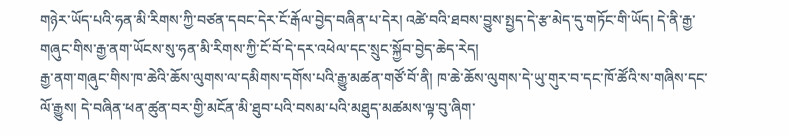གཉེར་ཡོད་པའི་ཧན་མི་རིགས་ཀྱི་བཙན་དབང་དེར་ངོ་རྒོལ་བྱེད་བཞིན་པ་དེར། འཚེ་བའི་ཐབས་བྱུས་སྤྱད་དེ་རྩ་མེད་དུ་གཏོང་གི་ཡོད། དེ་ནི་རྒྱ་གཞུང་གིས་རྒྱ་ནག་ཡོངས་སུ་ཧན་མི་རིགས་ཀྱི་ངོ་བོ་དེ་དར་འཕེལ་དང་སྲུང་སྐྱོབ་བྱེད་ཆེད་རེད།
རྒྱ་ནག་གཞུང་གིས་ཁ་ཆེའི་ཆོས་ལུགས་ལ་དམིགས་དགོས་པའི་རྒྱུ་མཚན་གཙོ་བོ་ནི། ཁ་ཆེ་ཆོས་ལུགས་དེ་ཡུ་གུར་བ་དང་ཁོ་ཚོའི་ས་གཞིས་དང་ལོ་རྒྱུས། དེ་བཞིན་ཕན་ཚུན་བར་གྱི་མངོན་མི་ཐུབ་པའི་བསམ་པའི་མཐུད་མཚམས་ལྟ་བུ་ཞིག་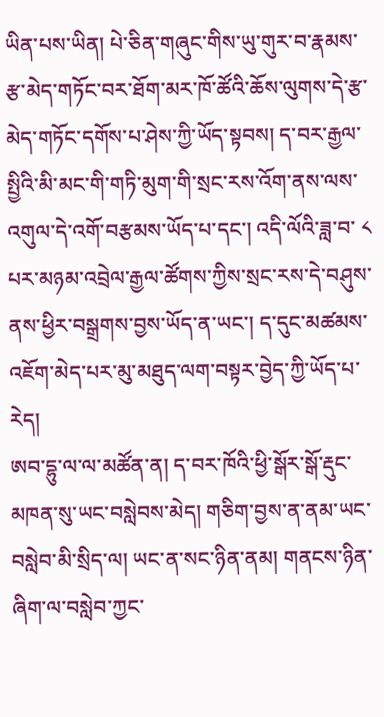ཡིན་པས་ཡིན། པེ་ཅིན་གཞུང་གིས་ཡུ་གུར་བ་རྣམས་རྩ་མེད་གཏོང་བར་ཐོག་མར་ཁོ་ཚོའི་ཆོས་ལུགས་དེ་རྩ་མེད་གཏོང་དགོས་པ་ཤེས་ཀྱི་ཡོད་སྟབས། ད་བར་རྒྱལ་སྤྱིའི་མི་མང་གི་གཏི་མུག་གི་སྲང་རས་འོག་ནས་ལས་འགུལ་དེ་འགོ་བརྩམས་ཡོད་པ་དང་། འདི་ལོའི་ཟླ་བ་ ༨ པར་མཉམ་འབྲེལ་རྒྱལ་ཚོགས་ཀྱིས་སྲང་རས་དེ་བཤུས་ནས་ཕྱིར་བསྒྲགས་བྱས་ཡོད་ན་ཡང་། ད་དུང་མཚམས་འཇོག་མེད་པར་མུ་མཐུད་ལག་བསྟར་བྱེད་ཀྱི་ཡོད་པ་རེད།
ཨབ་དྷུ་ལ་ལ་མཚོན་ན། ད་བར་ཁོའི་ཕྱི་སྒོར་སྒོ་རྡུང་མཁན་སུ་ཡང་བསླེབས་མེད། གཅིག་བྱས་ན་ནམ་ཡང་བསླེབ་མི་སྲིད་ལ། ཡང་ན་སང་ཉིན་ནམ། གནངས་ཉིན་ཞིག་ལ་བསླེབ་ཀྱང་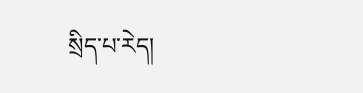སྲིད་པ་རེད།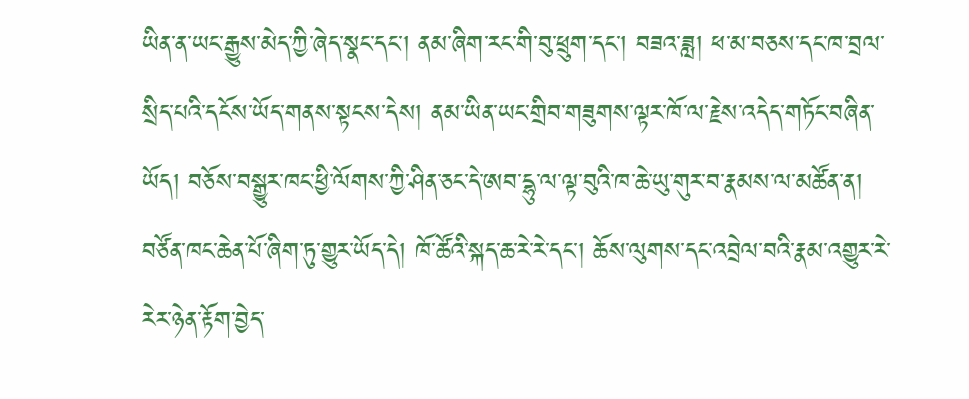ཡིན་ན་ཡང་རྒྱུས་མེད་ཀྱི་ཞེད་སྣང་དང་། ནམ་ཞིག་རང་གི་བུ་ཕྲུག་དང་། བཟའ་ཟླ། ཕ་མ་བཅས་དང་ཁ་བྲལ་སྲིད་པའི་དངོས་ཡོད་གནས་སྟངས་དེས། ནམ་ཡིན་ཡང་གྲིབ་གཟུགས་ལྟར་ཁོ་ལ་རྗེས་འདེད་གཏོང་བཞིན་ཡོད། བཅོས་བསྒྱུར་ཁང་ཕྱི་ལོགས་ཀྱི་ཤིན་ཅང་དེ་ཨབ་དྷུ་ལ་ལྟ་བུའི་ཁ་ཆེ་ཡུ་གུར་བ་རྣམས་ལ་མཚོན་ན། བཙོན་ཁང་ཆེན་པོ་ཞིག་ཏུ་གྱུར་ཡོད་དེ། ཁོ་ཚོའི་སྐད་ཆ་རེ་རེ་དང་། ཆོས་ལུགས་དང་འབྲེལ་བའི་རྣམ་འགྱུར་རེ་རེར་ཉེན་རྟོག་བྱེད་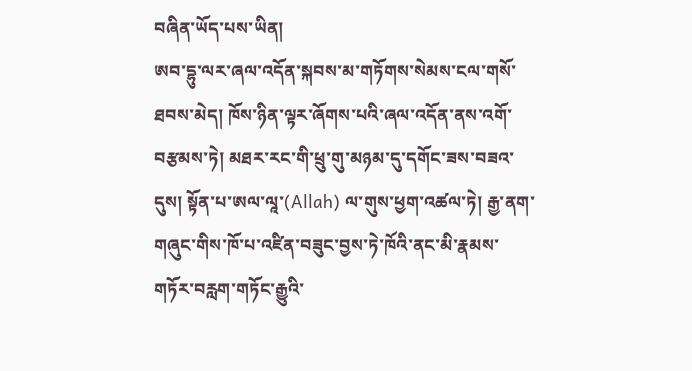བཞིན་ཡོད་པས་ཡིན།
ཨབ་དྷུ་ལར་ཞལ་འདོན་སྐབས་མ་གཏོགས་སེམས་ངལ་གསོ་ཐབས་མེད། ཁོས་ཉིན་ལྟར་ཞོགས་པའི་ཞལ་འདོན་ནས་འགོ་བརྩམས་ཏེ། མཐར་རང་གི་ཕྲུ་གུ་མཉམ་དུ་དགོང་ཟས་བཟའ་དུས། སྟོན་པ་ཨལ་ལཱ་(Allah) ལ་གུས་ཕྱག་འཚལ་ཏེ། རྒྱ་ནག་གཞུང་གིས་ཁོ་པ་འཛིན་བཟུང་བྱས་ཏེ་ཁོའི་ནང་མི་རྣམས་གཏོར་བརླག་གཏོང་རྒྱུའི་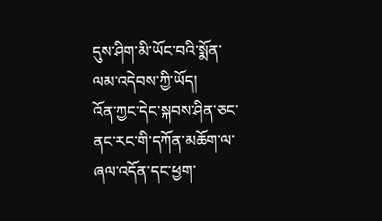དུས་ཤིག་མི་ཡོང་བའི་སྨོན་ལམ་འདེབས་ཀྱི་ཡོད།
འོན་ཀྱང་དེང་སྐབས་ཤིན་ཅང་ནང་རང་གི་དཀོན་མཆོག་ལ་ཞལ་འདོན་དང་ཕྱག་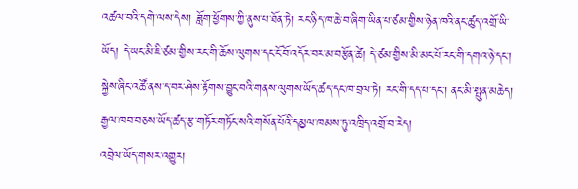འཚལ་བའི་དགེ་ལས་དེས། ཟློག་ཕྱོགས་ཀྱི་ནུས་པ་ཐོན་ཏེ། རང་ཉིད་ཁ་ཆེ་བ་ཞིག་ཡིན་པ་ཙམ་གྱིས་ཉེན་ཁའི་ནང་ཚུད་འགྲོ་ཡི་ཡོད། དེ་ཡང་མི་ཇི་ཙམ་གྱིས་རང་གི་ཆོས་ལུགས་དང་ངོ་བོ་འདོར་བར་མ་བརྩོན་ཚེ། དེ་ཙམ་གྱིས་མི་མང་པོ་རང་གི་དགའ་ཉེ་དང་། སྐྱེས་ཞིང་འཚོ་ནས་ད་བར་ཤེས་རྟོགས་བྱུང་བའི་གནས་ལུགས་ཡོད་ཚད་དང་ཁ་བྲལ་ཏེ། རང་གི་དད་པ་དང་། ནང་མི་སྤུན་མཆེད། རྒྱལ་ཁབ་བཅས་ཡོད་ཚད་རྩ་གཏོར་གཏོང་སའི་གསོན་པོའི་དམྱལ་ཁམས་ཏུ་འཁྲིད་འགྲོ་བ་རེད།
འབྲེལ་ཡོད་གསར་འགྱུར།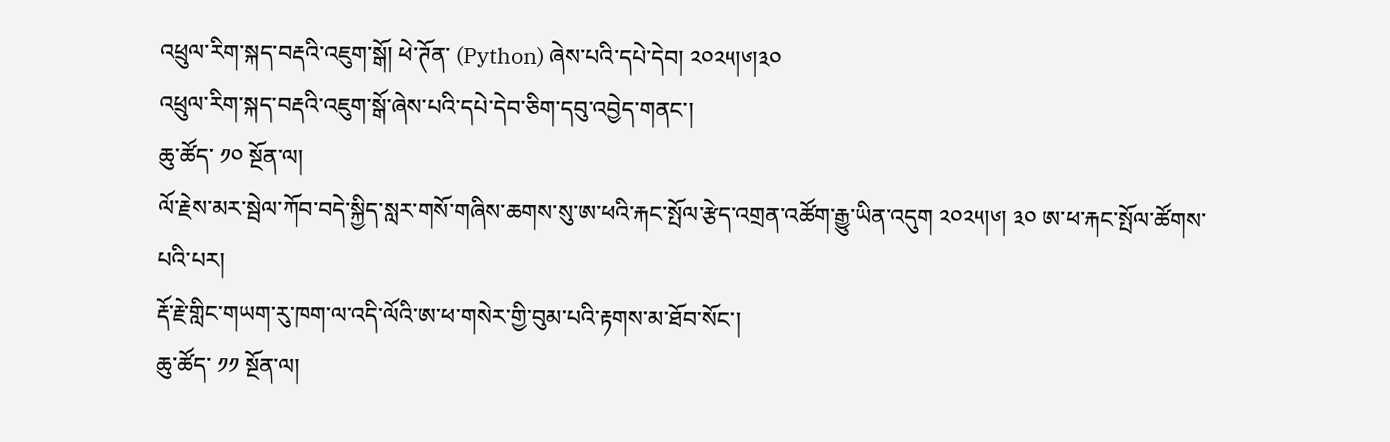འཕྲུལ་རིག་སྐད་བརྡའི་འཇུག་སྒོ། ཕེ་ཊོན་ (Python) ཞེས་པའི་དཔེ་དེབ། ༢༠༢༥།༦།༣༠
འཕྲུལ་རིག་སྐད་བརྡའི་འཇུག་སྒོ་ཞེས་པའི་དཔེ་དེབ་ཅིག་དབུ་འབྱེད་གནང་།
ཆུ་ཚོད་ ༡༠ སྔོན་ལ།
ལོ་རྗེས་མར་སྦེལ་ཀོབ་བདེ་སྐྱིད་སླར་གསོ་གཞིས་ཆགས་སུ་ཨ་ཕའི་རྐང་སྤོལ་རྩེད་འགྲན་འཚོག་རྒྱུ་ཡིན་འདུག ༢༠༢༥།༦། ༣༠ ཨ་ཕ་རྐང་སྤོལ་ཚོགས་པའི་པར།
རྡོ་རྗེ་གླིང་གཡག་རུ་ཁག་ལ་འདི་ལོའི་ཨ་ཕ་གསེར་གྱི་བུམ་པའི་རྟགས་མ་ཐོབ་སོང་།
ཆུ་ཚོད་ ༡༡ སྔོན་ལ།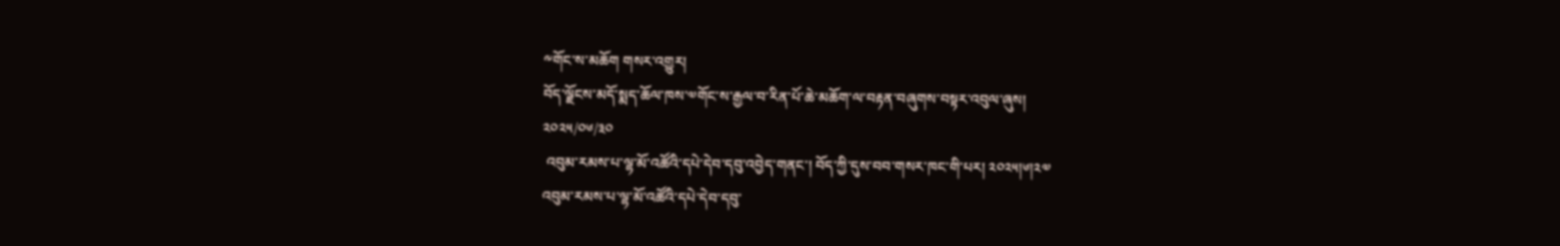༸གོང་ས་མཆོག གསར་འགྱུར།
བོད་ལྗོངས་མདོ་སྨད་ཆོལ་ཁས་༧གོང་ས་རྒྱལ་བ་རིན་པོ་ཆེ་མཆོག་ལ་བརྟན་བཞུགས་བསྟར་འབུལ་ཞུས།
༢༠༢༥/༠༦/༣༠
 འབུམ་རམས་པ་ལྷ་མོ་འཚོའི་དཔེ་དེབ་དབུ་འབྱེད་གནང་། བོད་ཀྱི་དུས་བབ་གསར་ཁང་གི་པར། ༢༠༢༥།༦།༢༧
འབུམ་རམས་པ་ལྷ་མོ་འཚོའི་དཔེ་དེབ་དབུ་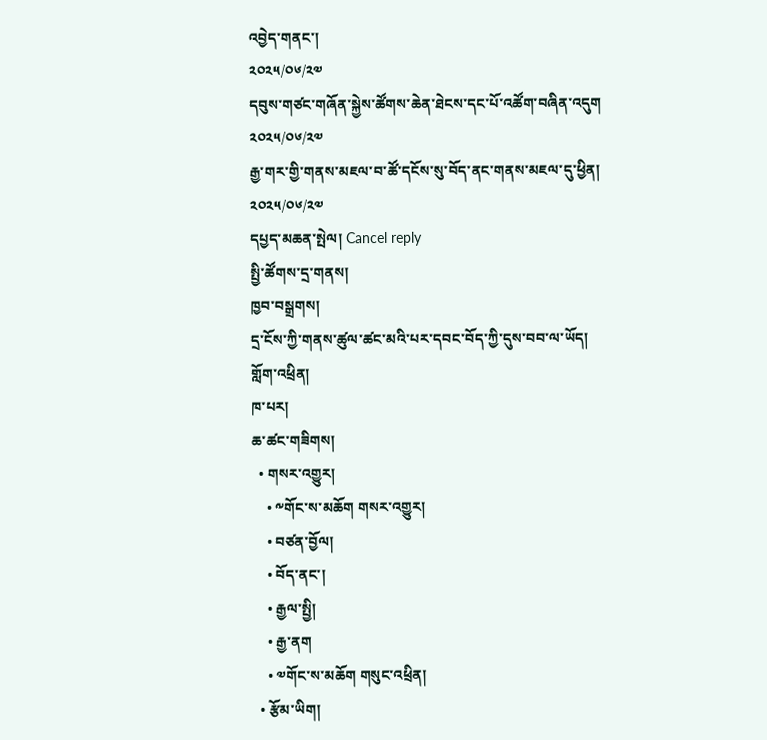འབྱེད་གནང་།
༢༠༢༥/༠༦/༢༧
དབུས་གཙང་གཞོན་སྐྱེས་ཚོགས་ཆེན་ཐེངས་དང་པོ་འཚོག་བཞིན་འདུག
༢༠༢༥/༠༦/༢༧
རྒྱ་གར་གྱི་གནས་མཇལ་བ་ཚོ་དངོས་སུ་བོད་ནང་གནས་མཇལ་དུ་ཕྱིན།
༢༠༢༥/༠༦/༢༧
དཔྱད་མཆན་སྤེལ། Cancel reply
སྤྱི་ཚོགས་དྲ་གནས།
ཁྱབ་བསྒྲགས།
དྲ་ངོས་ཀྱི་གནས་ཚུལ་ཚང་མའི་པར་དབང་བོད་ཀྱི་དུས་བབ་ལ་ཡོད།
གློག་འཕྲིན།
ཁ་པར།
ཆ་ཚང་གཟིགས།
  • གསར་འགྱུར།
    • ༸གོང་ས་མཆོག གསར་འགྱུར།
    • བཙན་བྱོལ།
    • བོད་ནང་།
    • རྒྱལ་སྤྱི།
    • རྒྱ་ནག
    • ༧གོང་ས་མཆོག གསུང་འཕྲིན།
  • རྩོམ་ཡིག།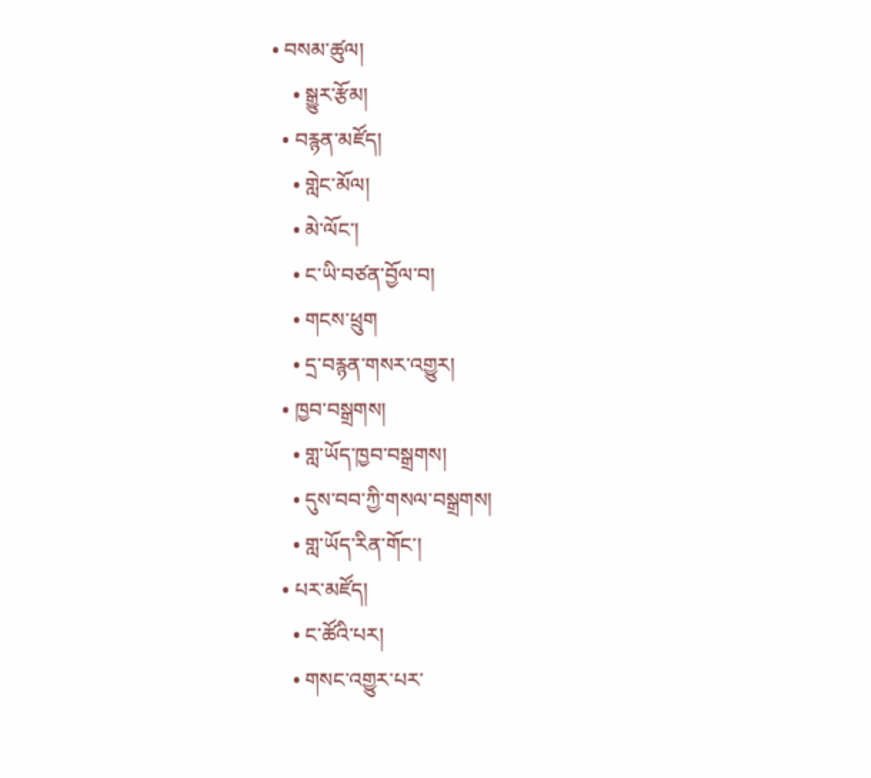• བསམ་ཚུལ།
    • སྒྱུར་རྩོམ།
  • བརྙན་མཛོད།
    • གླེང་མོལ།
    • མེ་ལོང་།
    • ང་ཡི་བཙན་བྱོལ་བ།
    • གངས་ཕྲུག
    • དྲ་བརྙན་གསར་འགྱུར།
  • ཁྱབ་བསྒྲགས།
    • གླ་ཡོད་ཁྱབ་བསྒྲགས།
    • དུས་བབ་ཀྱི་གསལ་བསྒྲགས།
    • གླ་ཡོད་རིན་གོང་།
  • པར་མཛོད།
    • ང་ཚོའི་པར།
    • གསང་འགྱུར་པར་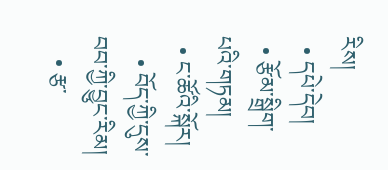རིས།
  • དཔེ་དེབ།
  • རྩོམ་སྒྲིག་པའི་གཏམ།
  • ང་ཚོའི་སྐོར།
    • བོད་ཀྱི་དུས་བབ་ཀྱི་བྱུང་རིམ།
    • རྩ་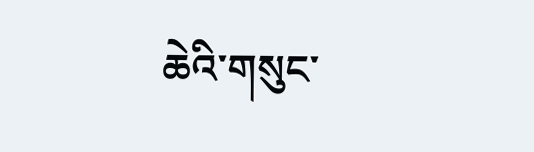ཆེའི་གསུང་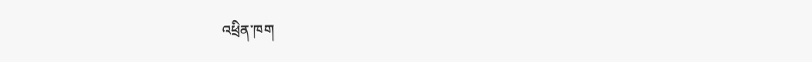འཕྲིན་ཁག